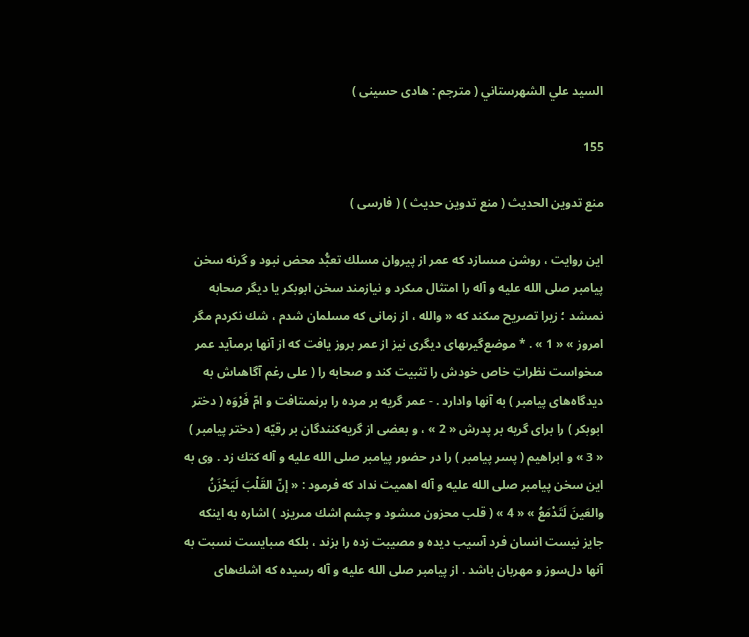السيد علي الشهرستاني ( مترجم : هادى حسينى )

155

منع تدوين الحديث ( منع تدوين حديث ) ( فارسى )

اين روايت ، روشن مىسازد كه عمر از پيروان مسلك تعبُّد محض نبود و گرنه سخن پيامبر صلى الله عليه و آله را امتثال مىكرد و نيازمند سخن ابوبكر يا ديگر صحابه نمىشد ؛ زيرا تصريح مىكند كه « والله ، از زمانى كه مسلمان شدم ، شك نكردم مگر امروز » « 1 » . * موضع‌گيرىهاى ديگرى نيز از عمر بروز يافت كه از آنها برمىآيد عمر مىخواست نظراتِ خاص خودش را تثبيت كند و صحابه را ( على رغم آگاهىاش به ديدگاه‌هاى پيامبر ) به آنها وادارد . - عمر گريه بر مرده را برنمىتافت و امّ فَرْوَه ( دختر ابوبكر ) را براى گريه بر پدرش « 2 » ، و بعضى از گريه‌كنندگان بر رقيّه ( دختر پيامبر ) « 3 » و ابراهيم ( پسر پيامبر ) را در حضور پيامبر صلى الله عليه و آله كتك زد . وى به اين سخن پيامبر صلى الله عليه و آله اهميت نداد كه فرمود : « إنّ القَلْبَ لَيَحْزَنُ والعَينَ لَتَدْمَعُ » « 4 » ( قلب محزون مىشود و چشم اشك مىريزد ) اشاره به اينكه جايز نيست انسان فرد آسيب ديده و مصيبت زده را بزند ، بلكه مىبايست نسبت به آنها دل‌سوز و مهربان باشد . از پيامبر صلى الله عليه و آله رسيده كه اشك‌هاى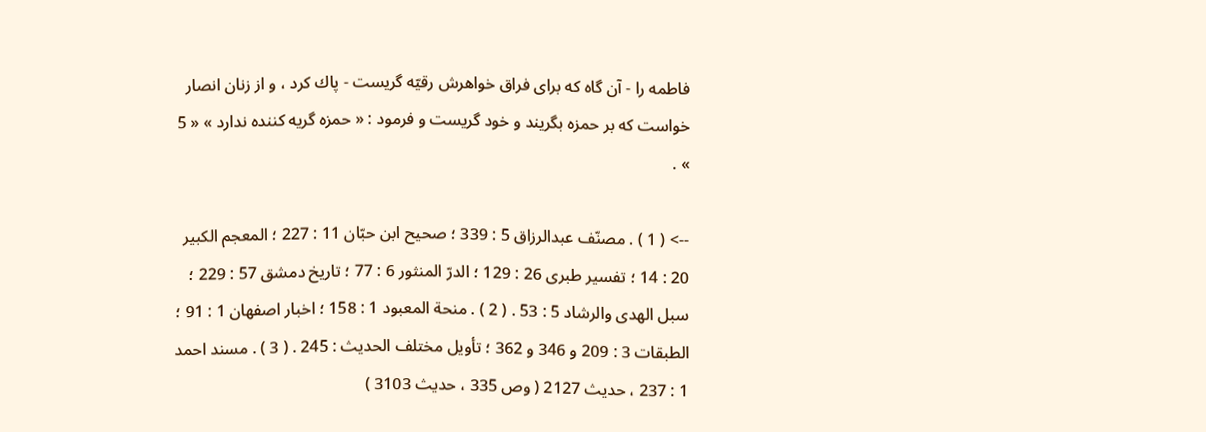فاطمه را - آن گاه كه براى فراق خواهرش رقيّه گريست - پاك كرد ، و از زنان انصار خواست كه بر حمزه بگريند و خود گريست و فرمود : « حمزه گريه كننده ندارد » « 5 » .

--> ( 1 ) . مصنّف عبدالرزاق 5 : 339 ؛ صحيح ابن حبّان 11 : 227 ؛ المعجم الكبير 20 : 14 ؛ تفسير طبرى 26 : 129 ؛ الدرّ المنثور 6 : 77 ؛ تاريخ دمشق 57 : 229 ؛ سبل الهدى والرشاد 5 : 53 . ( 2 ) . منحة المعبود 1 : 158 ؛ اخبار اصفهان 1 : 91 ؛ الطبقات 3 : 209 و 346 و 362 ؛ تأويل مختلف الحديث : 245 . ( 3 ) . مسند احمد 1 : 237 ، حديث 2127 ( وص 335 ، حديث 3103 )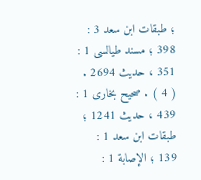؛ طبقات ابن سعد 3 : 398 ؛ مسند طيالسى 1 : 351 ، حديث 2694 . ( 4 ) . صحيح بخارى 1 : 439 ، حديث 1241 ؛ طبقات ابن سعد 1 : 139 ؛ الإصابة 1 :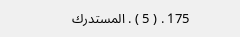175 . ( 5 ) . المستدرك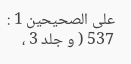على الصحيحين 1 : 537 ( و جلد 3 ،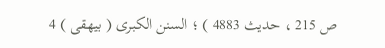ص 215 ، حديث 4883 ) ؛ السنن الكبرى ( بيهقى ) 4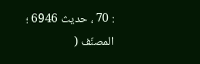: 70 ، حديث 6946 ؛ المصنّف (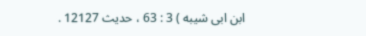ابن ابى شيبه ) 3 : 63 ، حديث 12127 .